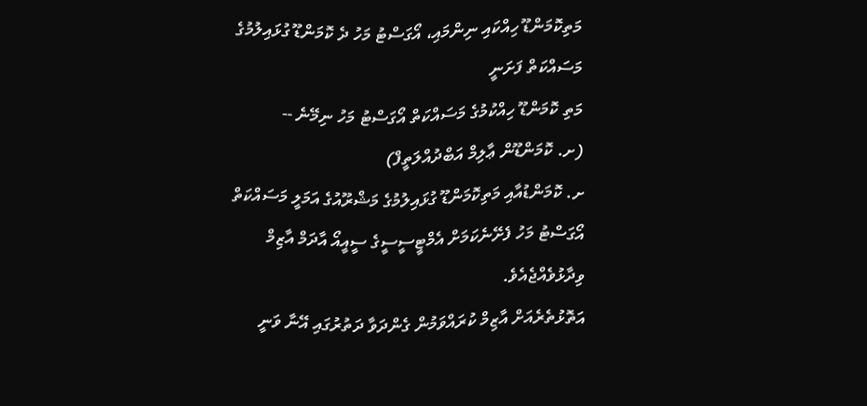މަތިކޮމަންޑޫ ހިއްކައި ނިންމައި، އޯގަސްޓު މަހު ދެ ކޮމަންޑޫ ގުޅައިލުމުގެ މަސައްކަތް ފަށަނީ
މަތި ކޮމަންޑޫ ހިއްކުމުގެ މަސައްކަތް އޯގަސްޓު މަހު ނިމޭނެ --
(ށ. ކޮމަންޑޫން ޢާލިމް އަބްދުއްލަތީފް)
ށ. ކޮމަންޑުއާއި މަތިކޮމަންޑޫ ގުޅައިލުމުގެ މަޝްރޫއުގެ އަމަލީ މަސައްކަތް އޯގަސްޓު މަހު ފެށޭނެކަމަށް އެމްޓީސީސީގެ ސީއީއޯ އާދަމް އާޒިމް ވިދާޅުވެއްޖެއެވެ.
އަތޮޅުތެރެއަށް އާޒިމް ކުރައްވަމުން ގެންދަވާ ދަތުރުގައި އޭނާ ވަނީ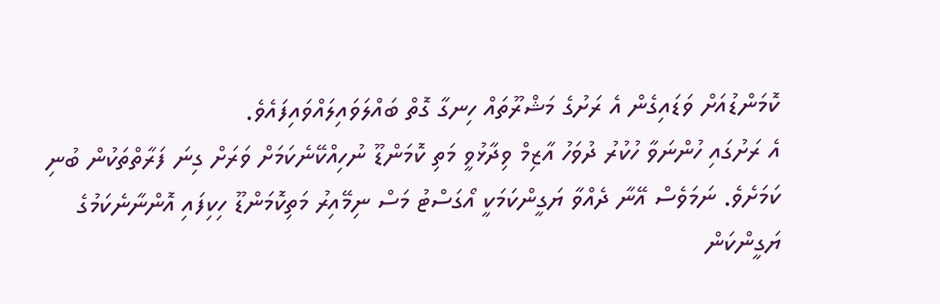ކޮމަންޑުއަށް ވަޑައިގެން އެ ރަށުގެ މަޝްރޫތައް ހިނގާ ގޮތް ބައްލަވައިލައްވައިފައެވެ.
އެ ރަށުގައި ހުންނަވާ ހުކުރު ދުވަހު އާޒިމް ވިދާޅުވީ މަތި ކޮމަންޑޫ ނުހިއްކޭނެކަމަށް ވަރަށް ގިނަ ފަރާތްތަކުން ބުނި ކަމަށެވެ. ނަމަވެސް އޭނާ ދެއްވާ ޔަގީންކަމަކީ އޯގަސްޓު މަސް ނިމޭއިރު މަތިކޮމަންޑޫ ހިކިފައި އޮންނާނެކަމުގެ ޔަގީންކަން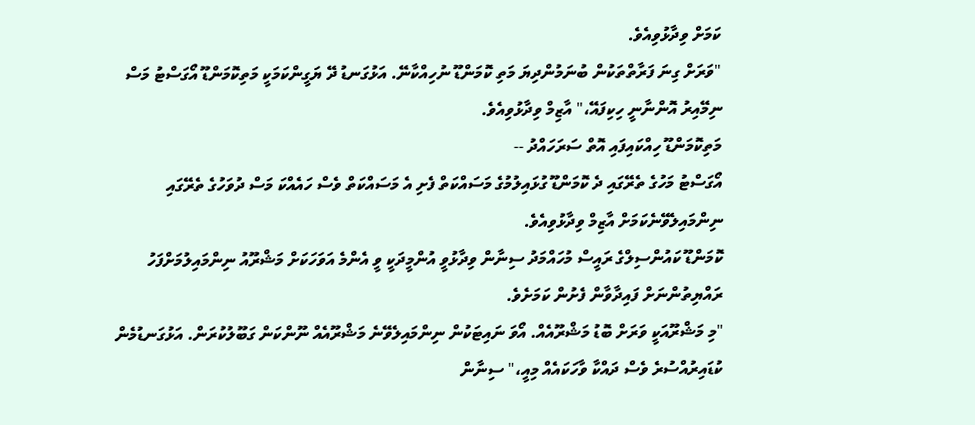ކަމަށް ވިދާޅުވިއެވެ.
"ވަރަށް ގިނަ ފަރާތްތަކުން ބުނަމުންދިޔަ މަތި ކޮމަންޑޫ ނުހިއްކާނޭ. އަޅުގަނޑު ދޭ ޔަގީންކަމަކީ މަތިކޮމަންޑޫ އޯގަސްޓު މަސް ނިމޭއިރު އޮންނާނީ ހިކިފައޭ،" އާޒިމް ވިދާޅުވިއެވެ.
މަތިކޮމަންޑޫ ހިއްކައިފައި އޮތް ސަރަހައްދު --
އޯގަސްޓު މަހުގެ ތެރޭގައި ދެ ކޮމަންޑޫ ގުޅައިލުމުގެ މަސައްކަތް ފެށި އެ މަސައްކަތް ވެސް ހައެއްކަ މަސް ދުވަހުގެ ތެރޭގައި ނިންމައިލެވޭނެކަމަށް އާޒިމް ވިދާޅުވިއެވެ.
ކޮމަންޑޫ ކައުންސިލްގެ ރައީސް މުހައްމަދު ސިނާން ވިދާޅުވީ އުންމީދަކީ ވީ އެންމެ އަވަހަކަށް މަޝްރޫއު ނިންމައިލުމަށްފަހު ރައްޔިތުންނަށް ފައިދާވާން ފެށުން ކަމަށެވެ.
"މި މަޝްރޫއަކީ ވަރަށް ބޮޑު މަޝްރޫއެއް. އޯވަ ނައިޓަކުން ނިންމައިލެވޭނެ މަޝްރޫއެއް ނޫންކަން ގަބޫލުކުރަން. އަޅުގަނޑުމެން ކުޑައިރުއްސުރެ ވެސް ދައްކާ ވާހަކައެއް މިއީ،" ސިނާން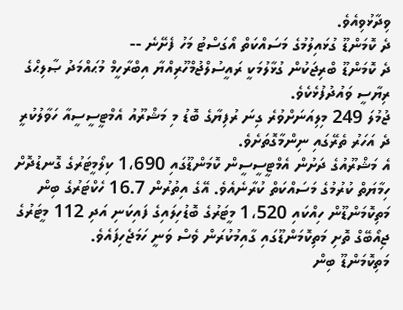ވިދާޅުވިއެވެ.
ދެ ކޮމަންޑޫ ގުޅައިލުމުގެ މަސައްކަތް އޯގަސްޓު މަހު ފެށޭނެ --
ދެ ކޮމަންޑޫ ބްރިޖަކުން ގުޅާލުމަކީ ރައީސުލްޖުމްހޫރިއްޔާ އިބްރާހީމް މުޙައްމަދު ޞާލިޙްގެ ރިޔާސީ ވައުދުފުޅެކެވެ.
ޖުމުލަ 249 މިލިއަނަށްވުރެ ގިނަ ރުފިޔާގެ ބޮޑު މި މަޝްރޫއު އެމްޓީސީސީއާ ހަވާލުކުރީ ދެ އަހަރު ތެރޭގައި ނިންމާގޮތަށެވެ.
އެ މަޝްރޫއުގެ ދަށުން އެމްޓީސީސީން ކޮމަންޑޫގައި 1،690 ކިލޯމީޓަރުގެ ގޮނޑުދޮށް ހިމާޔަތް ކުރުމުގެ މަސައްކަތް ކުރާނެއެވެ. އޭގެ އިތުރުން 16.7 ހެކްޓަރުގެ ބިން މަތިކޮމަންޑޫން ހިއްކައި 1،520 މީޓަރުގެ ބޮޑުހިލައިގެ ފައިކަނި އަދި 112 މީޓަރުގެ ޖިއޯބޭގް ތޮށި މަތިކޮމަންޑޫގައި ގާއިމުކުރަން ވެސް ވަނީ ހަމަޖެހިފައެވެ.
މަތިކޮމަންޑޫ ބިން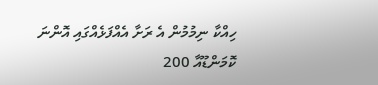ހިއްކާ ނިމުމުން އެ ރަށާ އެއްފަޅެއްގައި އޮންނަ ކޮމަންޑޫއާ 200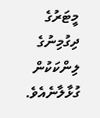މީޓަރުގެ ދިގުމިނުގެ ލިންކަކުން ގުޅާލާނެއެވެ.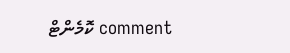comment ކޮމެންޓް